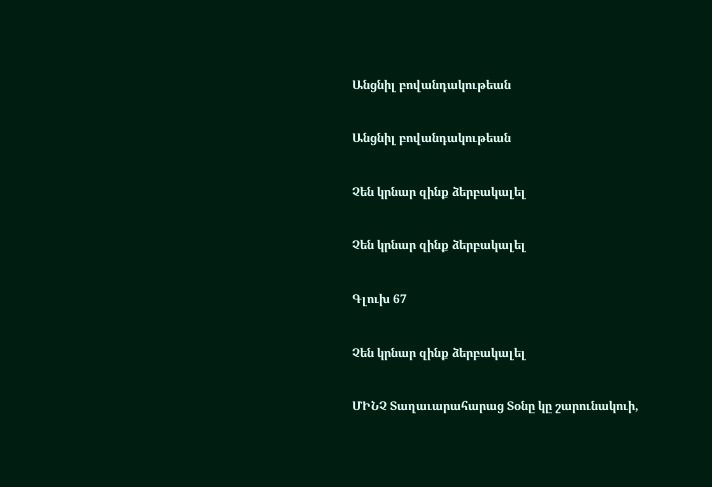Անցնիլ բովանդակութեան

Անցնիլ բովանդակութեան

Չեն կրնար զինք ձերբակալել

Չեն կրնար զինք ձերբակալել

Գլուխ 67

Չեն կրնար զինք ձերբակալել

ՄԻՆՉ Տաղաւարահարաց Տօնը կը շարունակուի,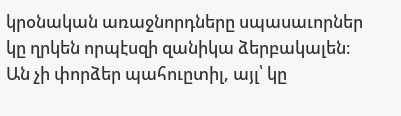կրօնական առաջնորդները սպասաւորներ կը ղրկեն որպէսզի զանիկա ձերբակալեն։ Ան չի փորձեր պահուըտիլ, այլ՝ կը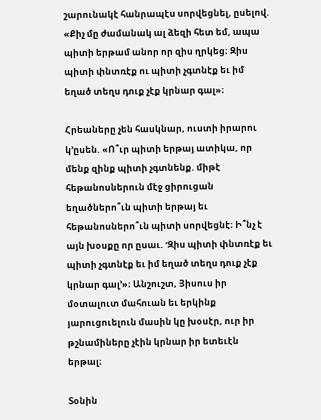շարունակէ հանրապէս սորվեցնել, ըսելով. «Քիչ մը ժամանակ ալ ձեզի հետ եմ, ապա պիտի երթամ անոր որ զիս ղրկեց։ Զիս պիտի փնտռէք ու պիտի չգտնէք եւ իմ եղած տեղս դուք չէք կրնար գալ»։

Հրեաները չեն հասկնար, ուստի իրարու կ’ըսեն. «Ո՞ւր պիտի երթայ ատիկա, որ մենք զինք պիտի չգտնենք. միթէ հեթանոսներուն մէջ ցիրուցան եղածներո՞ւն պիտի երթայ եւ հեթանոսներո՞ւն պիտի սորվեցնէ։ Ի՞նչ է այն խօսքը որ ըսաւ. ‘Զիս պիտի փնտռէք եւ պիտի չգտնէք եւ իմ եղած տեղս դուք չէք կրնար գալ’»։ Անշուշտ, Յիսուս իր մօտալուտ մահուան եւ երկինք յարուցուելուն մասին կը խօսէր, ուր իր թշնամիները չէին կրնար իր ետեւէն երթալ։

Տօնին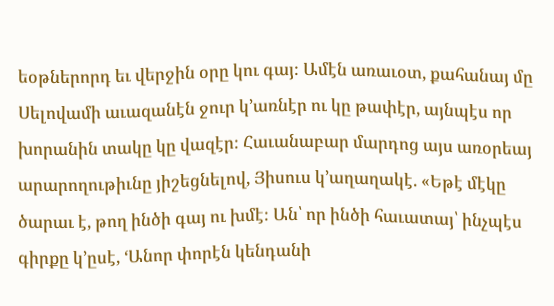եօթներորդ եւ վերջին օրը կու գայ։ Ամէն առաւօտ, քահանայ մը Սելովամի աւազանէն ջուր կ’առնէր ու կը թափէր, այնպէս որ խորանին տակը կը վազէր։ Հաւանաբար մարդոց այս առօրեայ արարողութիւնը յիշեցնելով, Յիսուս կ’աղաղակէ. «Եթէ մէկը ծարաւ է, թող ինծի գայ ու խմէ։ Ան՝ որ ինծի հաւատայ՝ ինչպէս գիրքը կ’ըսէ, ‘Անոր փորէն կենդանի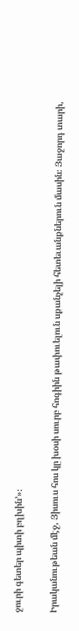ջուրի գետեր պիտի բղխին’»։

Իրականութեան մէջ, Յիսուս հոս կը խօսի սուրբ հոգիին թափուելուն սքանչելի հետեւանքներուն մասին։ Յաջորդ տարի,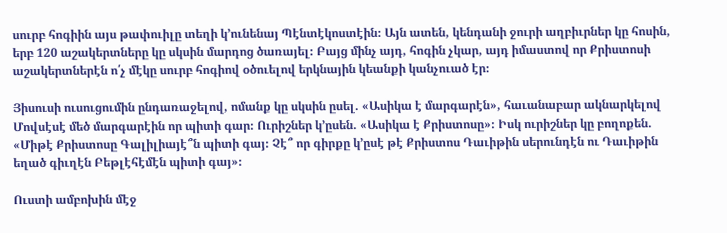սուրբ հոգիին այս թափուիլը տեղի կ’ունենայ Պէնտէկոստէին։ Այն ատեն, կենդանի ջուրի աղբիւրներ կը հոսին, երբ 120 աշակերտները կը սկսին մարդոց ծառայել։ Բայց մինչ այդ, հոգին չկար, այդ իմաստով որ Քրիստոսի աշակերտներէն ո՛չ մէկը սուրբ հոգիով օծուելով երկնային կեանքի կանչուած էր։

Յիսուսի ուսուցումին ընդառաջելով, ոմանք կը սկսին ըսել. «Ասիկա է մարգարէն», հաւանաբար ակնարկելով Մովսէսէ մեծ մարգարէին որ պիտի գար։ Ուրիշներ կ’ըսեն. «Ասիկա է Քրիստոսը»։ Իսկ ուրիշներ կը բողոքեն. «Միթէ Քրիստոսը Գալիլիայէ՞ն պիտի գայ։ Չէ՞ որ գիրքը կ’ըսէ թէ Քրիստոս Դաւիթին սերունդէն ու Դաւիթին եղած գիւղէն Բեթլէհէմէն պիտի գայ»։

Ուստի ամբոխին մէջ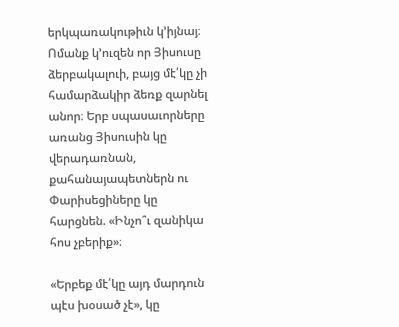երկպառակութիւն կ’իյնայ։ Ոմանք կ’ուզեն որ Յիսուսը ձերբակալուի, բայց մէ՛կը չի համարձակիր ձեռք զարնել անոր։ Երբ սպասաւորները առանց Յիսուսին կը վերադառնան, քահանայապետներն ու Փարիսեցիները կը հարցնեն. «Ինչո՞ւ զանիկա հոս չբերիք»։

«Երբեք մէ՛կը այդ մարդուն պէս խօսած չէ», կը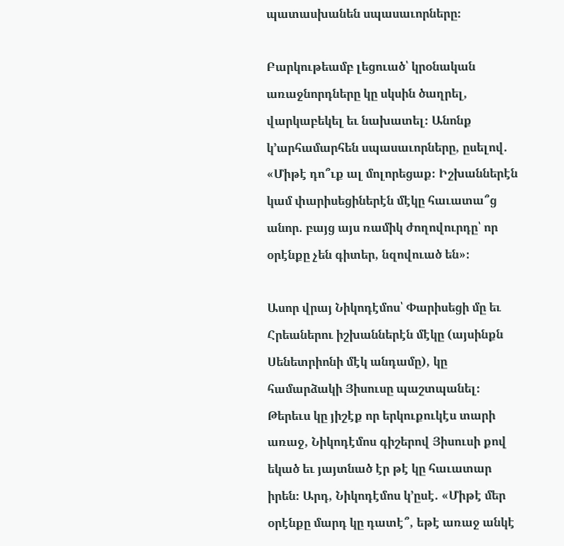պատասխանեն սպասաւորները։

Բարկութեամբ լեցուած՝ կրօնական առաջնորդները կը սկսին ծաղրել, վարկաբեկել եւ նախատել։ Անոնք կ’արհամարհեն սպասաւորները, ըսելով. «Միթէ դո՞ւք ալ մոլորեցաք։ Իշխաններէն կամ փարիսեցիներէն մէկը հաւատա՞ց անոր. բայց այս ռամիկ ժողովուրդը՝ որ օրէնքը չեն գիտեր, նզովուած են»։

Ասոր վրայ Նիկոդէմոս՝ Փարիսեցի մը եւ Հրեաներու իշխաններէն մէկը (այսինքն Սենետրիոնի մէկ անդամը), կը համարձակի Յիսուսը պաշտպանել։ Թերեւս կը յիշէք որ երկուքուկէս տարի առաջ, Նիկոդէմոս գիշերով Յիսուսի քով եկած եւ յայտնած էր թէ կը հաւատար իրեն։ Արդ, Նիկոդէմոս կ’ըսէ. «Միթէ մեր օրէնքը մարդ կը դատէ՞, եթէ առաջ անկէ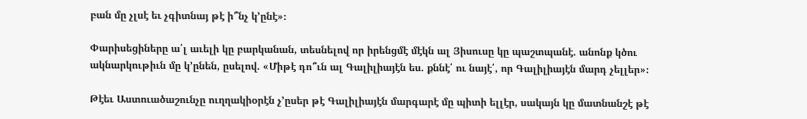բան մը չլսէ եւ չգիտնայ թէ ի՞նչ կ’ընէ»։

Փարիսեցիները ա՛լ աւելի կը բարկանան, տեսնելով որ իրենցմէ մէկն ալ Յիսուսը կը պաշտպանէ. անոնք կծու ակնարկութիւն մը կ’ընեն, ըսելով. «Միթէ դո՞ւն ալ Գալիլիայէն ես. քննէ՛ ու նայէ՛, որ Գալիլիայէն մարդ չելլեր»։

Թէեւ Աստուածաշունչը ուղղակիօրէն չ’ըսեր թէ Գալիլիայէն մարգարէ մը պիտի ելլէր, սակայն կը մատնանշէ թէ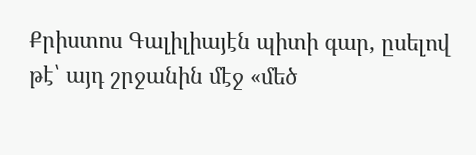Քրիստոս Գալիլիայէն պիտի գար, ըսելով թէ՝ այդ շրջանին մէջ «մեծ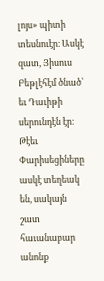լոյս» պիտի տեսնուէր։ Ասկէ զատ, Յիսուս Բեթլէհէմ ծնած՝ եւ Դաւիթի սերունդէն էր։ Թէեւ Փարիսեցիները ասկէ տեղեակ են, սակայն շատ հաւանաբար անոնք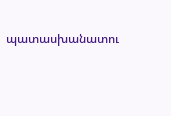պատասխանատու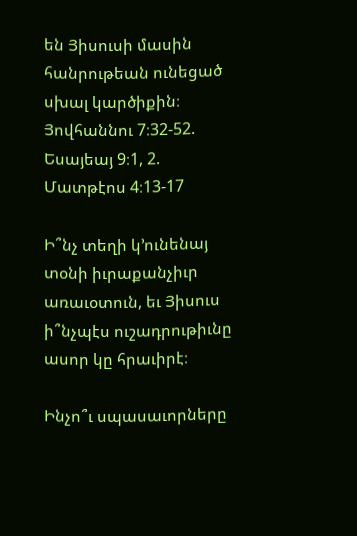են Յիսուսի մասին հանրութեան ունեցած սխալ կարծիքին։ Յովհաննու 7։32-52. Եսայեայ 9։1, 2. Մատթէոս 4։13-17

Ի՞նչ տեղի կ’ունենայ տօնի իւրաքանչիւր առաւօտուն, եւ Յիսուս ի՞նչպէս ուշադրութիւնը ասոր կը հրաւիրէ։

Ինչո՞ւ սպասաւորները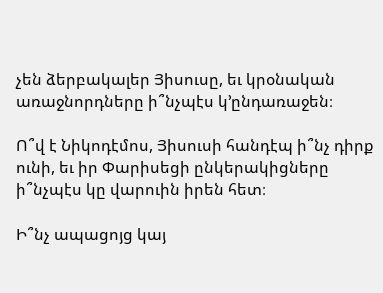չեն ձերբակալեր Յիսուսը, եւ կրօնական առաջնորդները ի՞նչպէս կ’ընդառաջեն։

Ո՞վ է Նիկոդէմոս, Յիսուսի հանդէպ ի՞նչ դիրք ունի, եւ իր Փարիսեցի ընկերակիցները ի՞նչպէս կը վարուին իրեն հետ։

Ի՞նչ ապացոյց կայ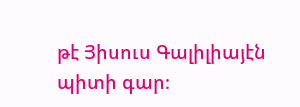թէ Յիսուս Գալիլիայէն պիտի գար։